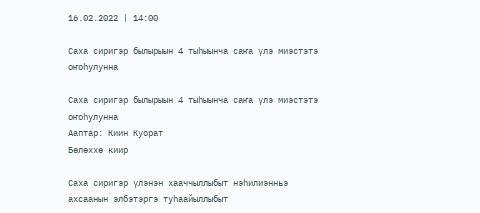16.02.2022 | 14:00

Саха сиригэр былырыын 4 тыһыынча саҥа үлэ миэстэтэ оҥоһулунна

Саха сиригэр былырыын 4 тыһыынча саҥа үлэ миэстэтэ оҥоһулунна
Ааптар: Киин Куорат
Бөлөххө киир

Саха сиригэр үлэнэн хааччыллыбыт нэһилиэнньэ ахсаанын элбэтэргэ туһаайыллыбыт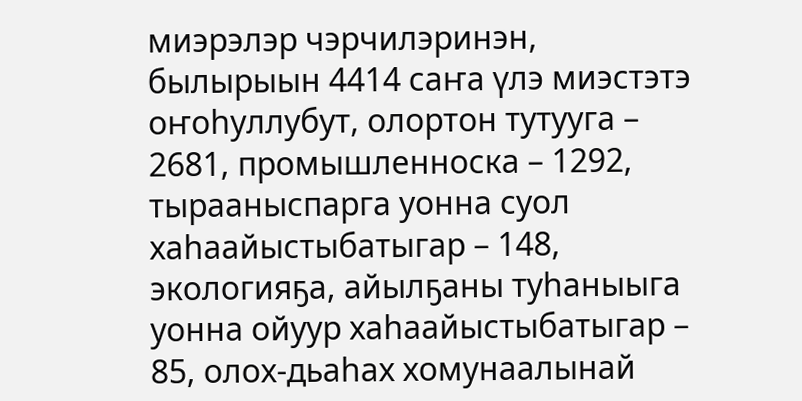миэрэлэр чэрчилэринэн, былырыын 4414 саҥа үлэ миэстэтэ оҥоһуллубут, олортон тутууга – 2681, промышленноска – 1292, тырааныспарга уонна суол хаһаайыстыбатыгар – 148, экологияҕа, айылҕаны туһаныыга уонна ойуур хаһаайыстыбатыгар – 85, олох-дьаһах хомунаалынай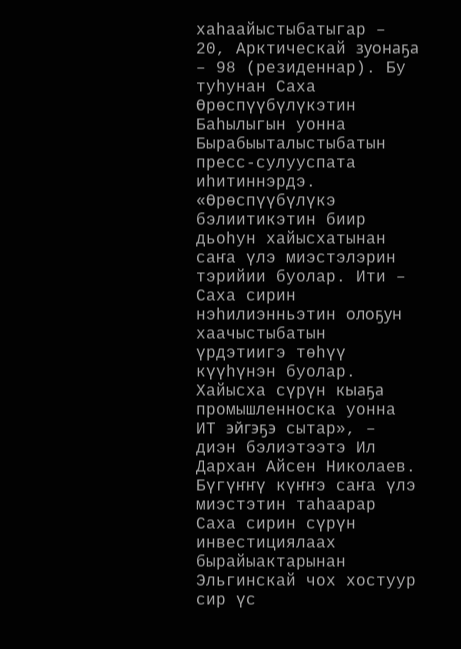хаһаайыстыбатыгар – 20, Арктическай зуонаҕа – 98 (резиденнар). Бу туһунан Саха Өрөспүүбүлүкэтин Баһылыгын уонна Бырабыыталыстыбатын пресс-сулууспата иһитиннэрдэ.
«Өрөспүүбүлүкэ бэлиитикэтин биир дьоһун хайысхатынан саҥа үлэ миэстэлэрин тэрийии буолар. Ити – Саха сирин нэһилиэнньэтин олоҕун хаачыстыбатын үрдэтиигэ төһүү күүһүнэн буолар. Хайысха сүрүн кыаҕа промышленноска уонна ИТ эйгэҕэ сытар», – диэн бэлиэтээтэ Ил Дархан Айсен Николаев.
Бүгүҥҥү күҥҥэ саҥа үлэ миэстэтин таһаарар Саха сирин сүрүн инвестициялаах бырайыактарынан Эльгинскай чох хостуур сир үс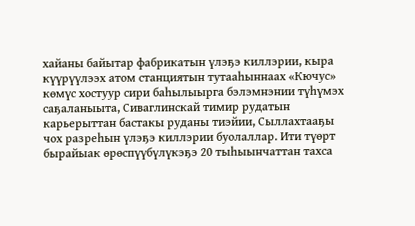хайаны байытар фабрикатын үлэҕэ киллэрии, кыра күүрүүлээх атом станциятын тутааһыннаах «Кючус» көмүс хостуур сири баһылыырга бэлэмнэнии түһүмэх саҕаланыыта, Сиваглинскай тимир рудатын карьерыттан бастакы руданы тиэйии, Сыллахтааҕы чох разреһын үлэҕэ киллэрии буолаллар. Ити түөрт бырайыак өрөспүүбүлүкэҕэ 20 тыһыынчаттан тахса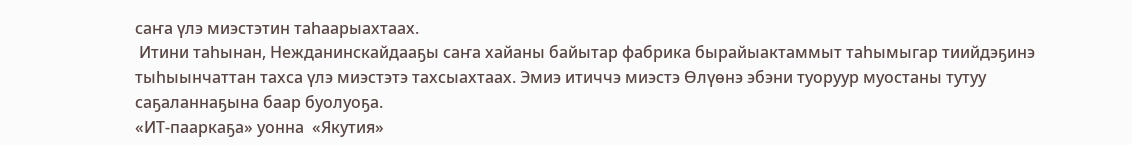саҥа үлэ миэстэтин таһаарыахтаах.
 Итини таһынан, Нежданинскайдааҕы саҥа хайаны байытар фабрика бырайыактаммыт таһымыгар тиийдэҕинэ тыһыынчаттан тахса үлэ миэстэтэ тахсыахтаах. Эмиэ итиччэ миэстэ Өлүөнэ эбэни туоруур муостаны тутуу саҕаланнаҕына баар буолуоҕа.
«ИТ-пааркаҕа» уонна  «Якутия»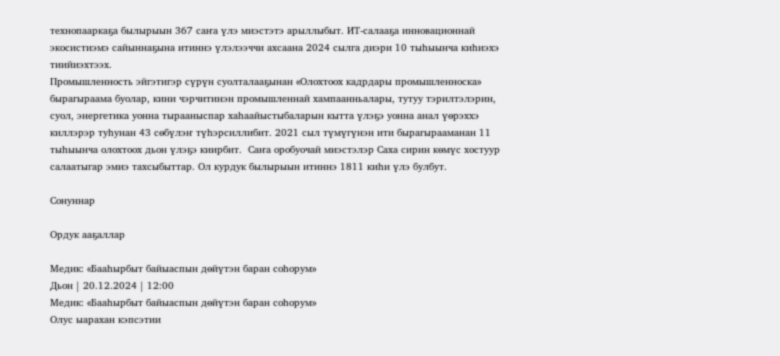технопааркаҕа былырыын 367 саҥа үлэ миэстэтэ арыллыбыт. ИТ-салааҕа инновационнай экосистиэмэ сайыннаҕына итиннэ үлэлээччи ахсаана 2024 сылга диэри 10 тыһыынча киһиэхэ тиийиэхтээх.
Промышленность эйгэтигэр сүрүн суолталааҕынан «Олохтоох кадрдары промышленноска» бырагыраама буолар, кини чэрчитинэн промышленнай хампаанньалары, тутуу тэрилтэлэрин, суол, энергетика уонна тырааныспар хаһаайыстыбаларын кытта үлэҕэ уонна анал үөрэххэ киллэрэр туһунан 43 сөбүлэҥ түһэрсиллибит. 2021 сыл түмүгүнэн ити бырагырааманан 11 тыһыынча олохтоох дьон үлэҕэ киирбит.  Саҥа оробуочай миэстэлэр Саха сирин көмүс хостуур салаатыгар эмиэ тахсыбыттар. Ол курдук былырыын итиннэ 1811 киһи үлэ булбут.

Сонуннар

Ордук ааҕаллар

Медик: «Бааһырбыт байыаспын дөйүтэн баран соһорум»
Дьон | 20.12.2024 | 12:00
Медик: «Бааһырбыт байыаспын дөйүтэн баран соһорум»
Олус ыарахан кэпсэтии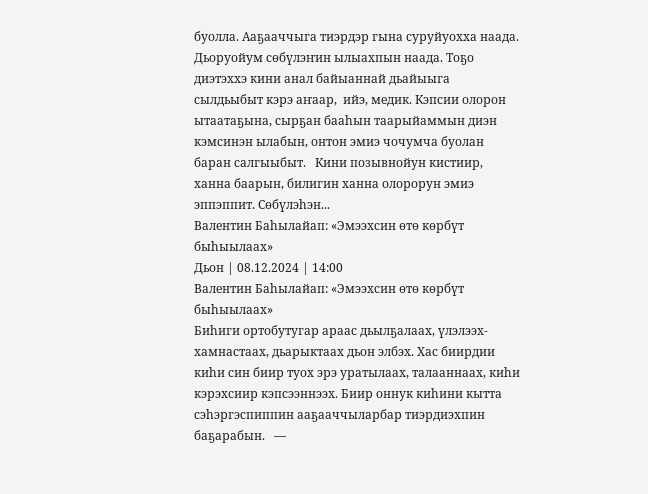буолла. Ааҕааччыга тиэрдэр гына суруйуохха наада. Дьоруойум сөбүлэҥин ылыахпын наада. Тоҕо диэтэххэ кини анал байыаннай дьайыыга сылдьыбыт кэрэ аҥаар,  ийэ, медик. Кэпсии олорон ытаатаҕына, сырҕан бааһын таарыйаммын диэн кэмсинэн ылабын, онтон эмиэ чочумча буолан баран салгыыбыт.   Кини позывнойун кистиир, ханна баарын, билигин ханна олорорун эмиэ эппэппит. Сөбүлэһэн...
Валентин Баһылайап: «Эмээхсин өтө көрбүт быһыылаах»
Дьон | 08.12.2024 | 14:00
Валентин Баһылайап: «Эмээхсин өтө көрбүт быһыылаах»
Биһиги ортобутугар араас дьылҕалаах, үлэлээх-хамнастаах, дьарыктаах дьон элбэх. Хас биирдии киһи син биир туох эрэ уратылаах, талааннаах, киһи кэрэхсиир кэпсээннээх. Биир оннук киһини кытта сэһэргэспиппин ааҕааччыларбар тиэрдиэхпин баҕарабын.   —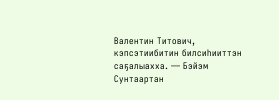Валентин Титович, кэпсэтиибитин билсиһииттэн саҕалыахха. — Бэйэм Сунтаартан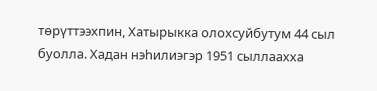төрүттээхпин, Хатырыкка олохсуйбутум 44 сыл буолла. Хадан нэһилиэгэр 1951 сыллаахха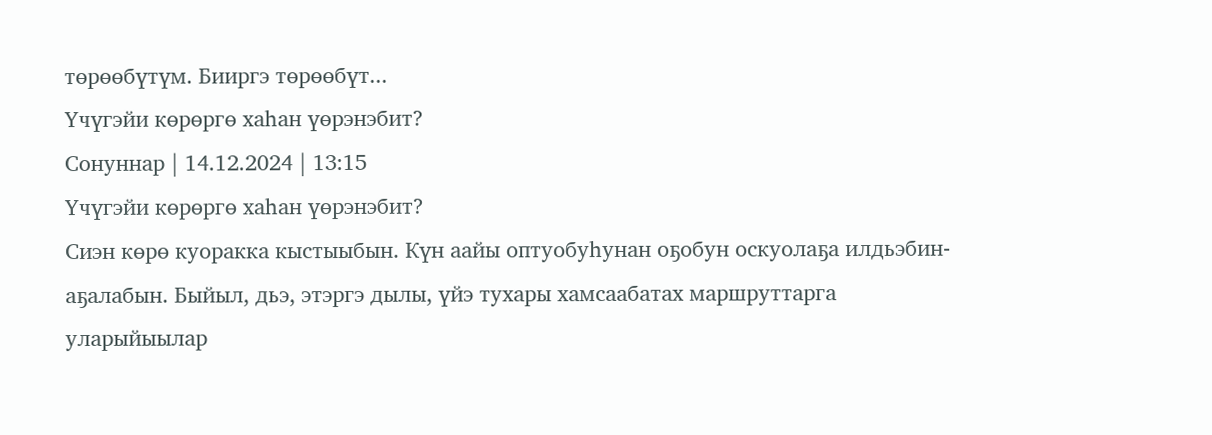төрөөбүтүм. Бииргэ төрөөбүт...
Үчүгэйи көрөргө хаһан үөрэнэбит?
Сонуннар | 14.12.2024 | 13:15
Үчүгэйи көрөргө хаһан үөрэнэбит?
Сиэн көрө куоракка кыстыыбын. Күн аайы оптуобуһунан оҕобун оскуолаҕа илдьэбин-аҕалабын. Быйыл, дьэ, этэргэ дылы, үйэ тухары хамсаабатах маршруттарга уларыйыылар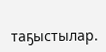таҕыстылар.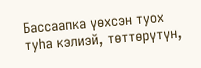Бассаапка үөхсэн туох туһа кэлиэй, төттөрүтүн,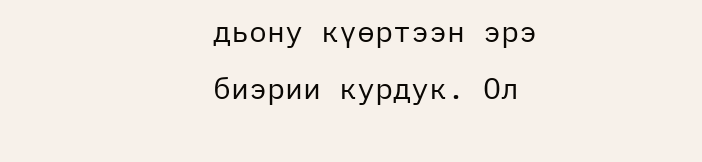дьону күөртээн эрэ биэрии курдук. Ол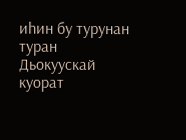иһин бу турунан туран Дьокуускай куорат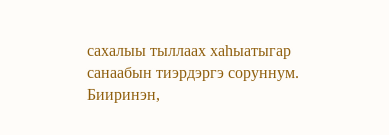сахалыы тыллаах хаһыатыгар санаабын тиэрдэргэ соруннум.  Бииринэн,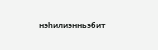нэһилиэнньэбит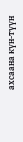ахсаана күн-түүн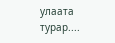улаата турар....